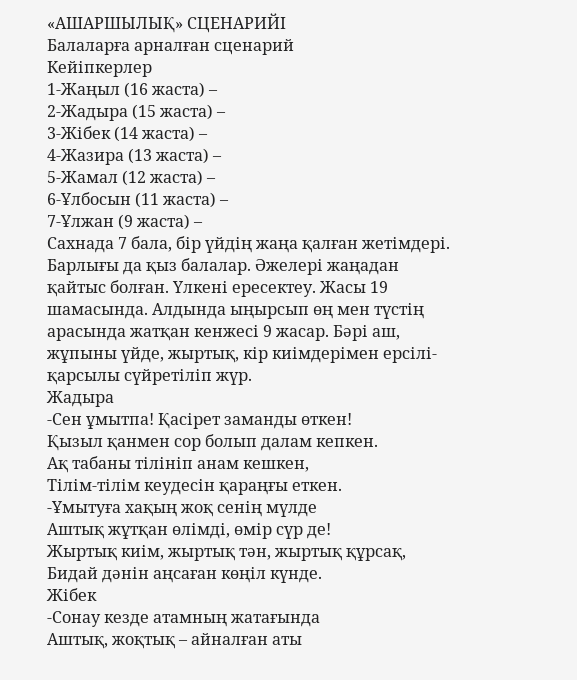«АШАРШЫЛЫҚ» СЦЕНАРИЙІ
Балаларға арналған сценарий
Кейіпкерлер
1-Жаңыл (16 жаста) –
2-Жадыра (15 жаста) –
3-Жібек (14 жаста) –
4-Жазира (13 жаста) –
5-Жамал (12 жаста) –
6-Ұлбосын (11 жаста) –
7-Ұлжан (9 жаста) –
Сахнада 7 бала, бір үйдің жаңа қалған жетімдері. Барлығы да қыз балалар. Әжелері жаңадан қайтыс болған. Үлкені ересектеу. Жасы 19 шамасында. Алдында ыңырсып өң мен түстің арасында жатқан кенжесі 9 жасар. Бәрі аш, жұпыны үйде, жыртық, кір киімдерімен ерсілі-қарсылы сүйретіліп жүр.
Жадыра
-Сен ұмытпа! Қасірет заманды өткен!
Қызыл қанмен сор болып далам кепкен.
Ақ табаны тілініп анам кешкен,
Тілім-тілім кеудесін қараңғы еткен.
-Ұмытуға хақың жоқ сенің мүлде
Аштық жұтқан өлімді, өмір сүр де!
Жыртық киім, жыртық тән, жыртық құрсақ,
Бидай дәнін аңсаған көңіл күнде.
Жібек
-Сонау кезде атамның жатағында
Аштық, жоқтық – айналған аты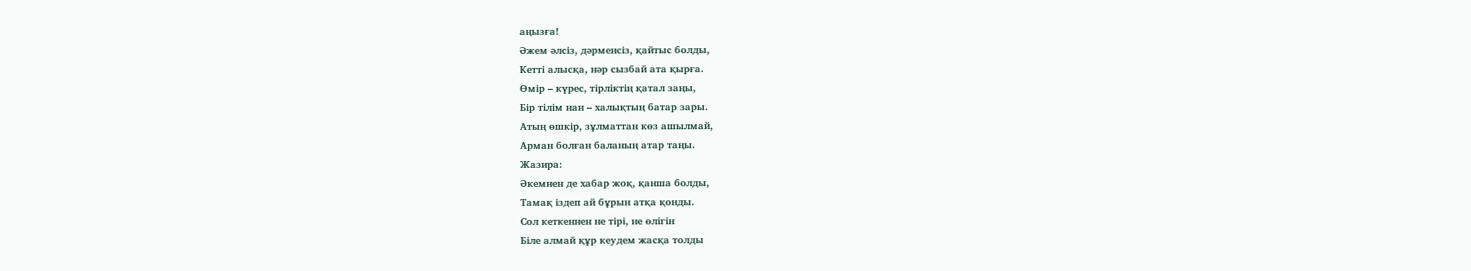аңызға!
Әжем әлсіз, дәрменсіз, қайтыс болды,
Кетті алысқа, нәр сызбай ата қырға.
Өмір – күрес, тірліктің қатал заңы,
Бір тілім нан – халықтың батар зары.
Атың өшкір, зұлматтан көз ашылмай,
Арман болған баланың атар таңы.
Жазира:
Әкемнен де хабар жоқ, қанша болды,
Тамақ іздеп ай бұрын атқа қонды.
Сол кеткеннен не тірі, не өлігін
Біле алмай құр кеудем жасқа толды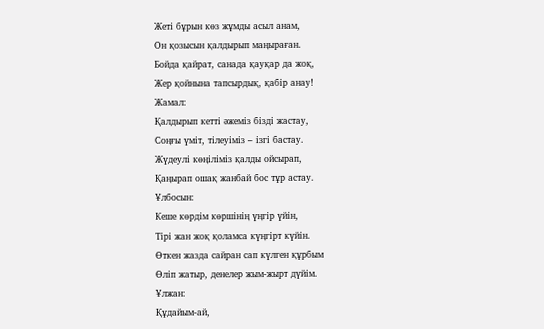Жеті бұрын көз жұмды асыл анам,
Он қозысын қалдырып маңыраған.
Бойда қайрат, санада қауқар да жоқ,
Жер қойнына тапсырдық, қабір анау!
Жамал:
Қалдырып кетті әжеміз бізді жастау,
Соңғы үміт, тілеуіміз – ізгі бастау.
Жүдеулі көңіліміз қалды ойсырап,
Қаңырап ошақ жанбай бос тұр астау.
Ұлбосын:
Кеше көрдім көршінің үңгір үйін,
Тірі жан жоқ қоламса күңгірт күйін.
Өткен жазда сайран сап күлген құрбым
Өліп жатыр, денелер жым-жырт дүйім.
Ұлжан:
Құдайым-ай,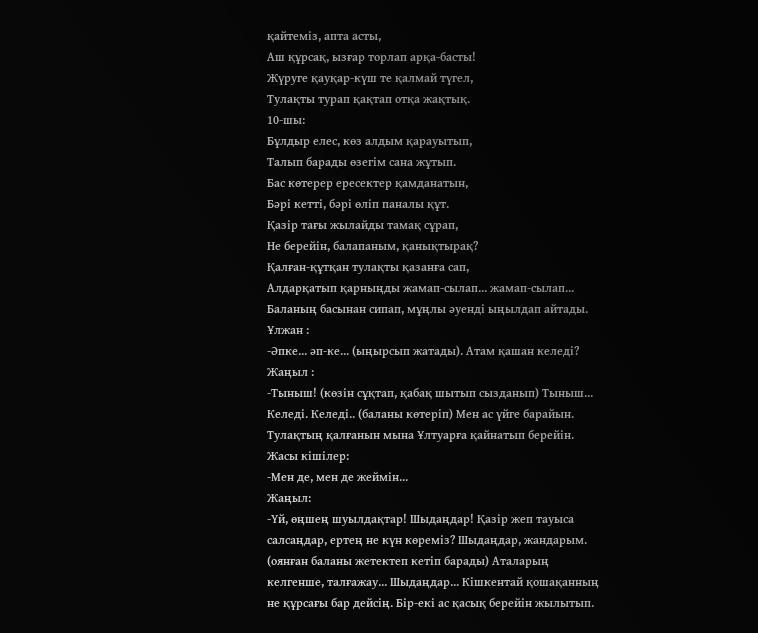қайтеміз, апта асты,
Аш құрсақ, ызғар торлап арқа-басты!
Жүруге қауқар-күш те қалмай түгел,
Тулақты турап қақтап отқа жақтық.
10-шы:
Бұлдыр елес, көз алдым қарауытып,
Талып барады өзегім сана жұтып.
Бас көтерер ересектер қамданатын,
Бәрі кетті, бәрі өліп паналы құт.
Қазір тағы жылайды тамақ сұрап,
Не берейін, балапаным, қанықтырақ?
Қалған-құтқан тулақты қазанға сап,
Алдарқатып қарныңды жамап-сылап... жамап-сылап...
Баланың басынан сипап, мұңлы әуенді ыңылдап айтады.
Ұлжан :
-Әпке... әп-ке... (ыңырсып жатады). Атам қашан келеді?
Жаңыл :
-Тыныш! (көзін сұқтап, қабақ шытып сызданып) Тыныш... Келеді. Келеді.. (баланы көтеріп) Мен ас үйге барайын. Тулақтың қалғанын мына Ұлтуарға қайнатып берейін.
Жасы кішілер:
-Мен де, мен де жеймін...
Жаңыл:
-Үй, өңшең шуылдақтар! Шыдаңдар! Қазір жеп тауыса салсаңдар, ертең не күн көреміз? Шыдаңдар, жандарым. (оянған баланы жетектеп кетіп барады) Аталарың келгенше, талғажау... Шыдаңдар... Кішкентай қошақанның не құрсағы бар дейсің. Бір-екі ас қасық берейін жылытып.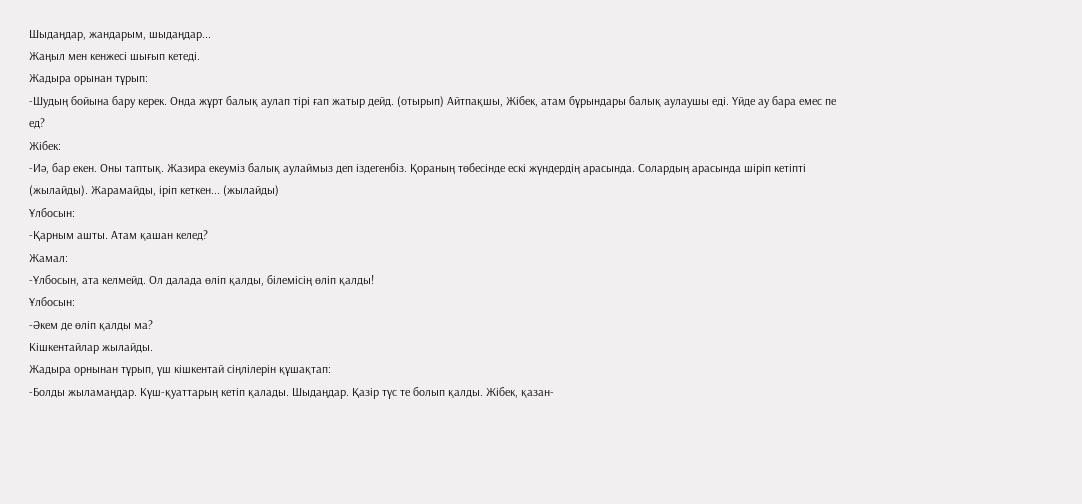Шыдаңдар, жандарым, шыдаңдар...
Жаңыл мен кенжесі шығып кетеді.
Жадыра орынан тұрып:
-Шудың бойына бару керек. Онда жұрт балық аулап тірі ғап жатыр дейд. (отырып) Айтпақшы, Жібек, атам бұрындары балық аулаушы еді. Үйде ау бара емес пе ед?
Жібек:
-Иә, бар екен. Оны таптық. Жазира екеуміз балық аулаймыз деп іздегенбіз. Қораның төбесінде ескі жүндердің арасында. Солардың арасында шіріп кетіпті (жылайды). Жарамайды, іріп кеткен... (жылайды)
Ұлбосын:
-Қарным ашты. Атам қашан келед?
Жамал:
-Ұлбосын, ата келмейд. Ол далада өліп қалды, білемісің өліп қалды!
Ұлбосын:
-Әкем де өліп қалды ма?
Кішкентайлар жылайды.
Жадыра орнынан тұрып, үш кішкентай сіңлілерін құшақтап:
-Болды жыламаңдар. Күш-қуаттарың кетіп қалады. Шыдаңдар. Қазір түс те болып қалды. Жібек, қазан-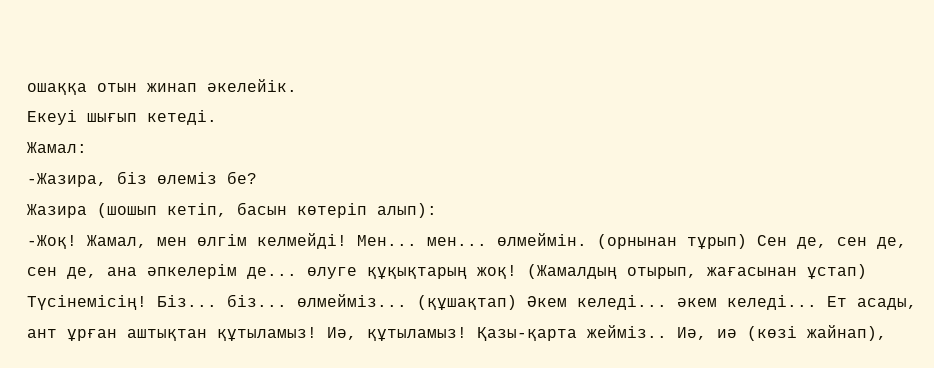ошаққа отын жинап әкелейік.
Екеуі шығып кетеді.
Жамал:
-Жазира, біз өлеміз бе?
Жазира (шошып кетіп, басын көтеріп алып):
-Жоқ! Жамал, мен өлгім келмейді! Мен... мен... өлмеймін. (орнынан тұрып) Сен де, сен де, сен де, ана әпкелерім де... өлуге құқықтарың жоқ! (Жамалдың отырып, жағасынан ұстап)
Түсінемісің! Біз... біз... өлмейміз... (құшақтап) Әкем келеді... әкем келеді... Ет асады, ант ұрған аштықтан құтыламыз! Иә, құтыламыз! Қазы-қарта жейміз.. Иә, иә (көзі жайнап),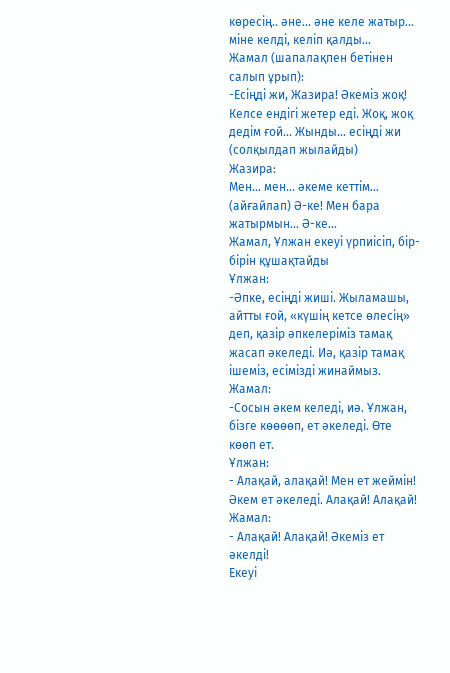көресің.. әне... әне келе жатыр... міне келді, келіп қалды...
Жамал (шапалақпен бетінен салып ұрып):
-Есіңді жи, Жазира! Әкеміз жоқ! Келсе ендігі жетер еді. Жоқ, жоқ дедім ғой... Жынды... есіңді жи (солқылдап жылайды)
Жазира:
Мен... мен... әкеме кеттім... (айғайлап) Ә-ке! Мен бара жатырмын... Ә-ке...
Жамал, Ұлжан екеуі үрпиісіп, бір-бірін құшақтайды
Ұлжан:
-Әпке, есіңді жиші. Жыламашы, айтты ғой, «күшің кетсе өлесің» деп, қазір әпкелеріміз тамақ жасап әкеледі. Иә, қазір тамақ ішеміз, есімізді жинаймыз.
Жамал:
-Сосын әкем келеді, иә. Ұлжан, бізге көөөөп, ет әкеледі. Өте көөп ет.
Ұлжан:
- Алақай, алақай! Мен ет жеймін! Әкем ет әкеледі. Алақай! Алақай!
Жамал:
- Алақай! Алақай! Әкеміз ет әкелді!
Екеуі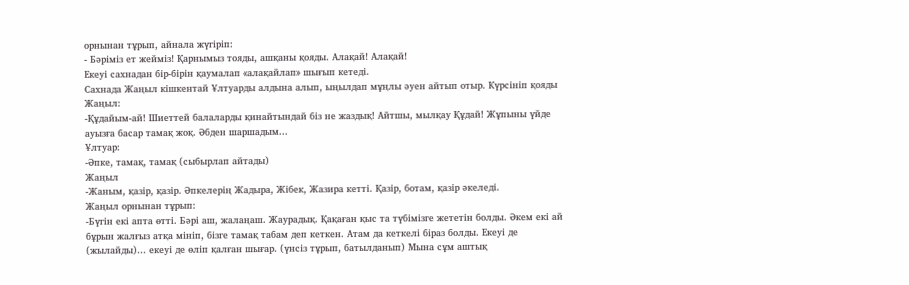орнынан тұрып, айнала жүгіріп:
- Бәріміз ет жейміз! Қарнымыз тояды, ашқаны қояды. Алақай! Алақай!
Екеуі сахнадан бір-бірін қаумалап «алақайлап» шығып кетеді.
Сахнада Жаңыл кішкентай Ұлтуарды алдына алып, ыңылдап мұңлы әуен айтып отыр. Күрсініп қояды
Жаңыл:
-Құдайым-ай! Шиеттей балаларды қинайтындай біз не жаздық! Айтшы, мылқау Құдай! Жұпыны үйде ауызға басар тамақ жоқ. Әбден шаршадым...
Ұлтуар:
-Әпке, тамақ, тамақ (сыбырлап айтады)
Жаңыл
-Жаным, қазір, қазір. Әпкелерің Жадыра, Жібек, Жазира кетті. Қазір, ботам, қазір әкеледі.
Жаңыл орнынан тұрып:
-Бүгін екі апта өтті. Бәрі аш, жалаңаш. Жаурадық. Қақаған қыс та түбімізге жететін болды. Әкем екі ай бұрын жалғыз атқа мініп, бізге тамақ табам деп кеткен. Атам да кеткелі біраз болды. Екеуі де (жылайды)... екеуі де өліп қалған шығар. (үнсіз тұрып, батылданып) Мына сұм аштық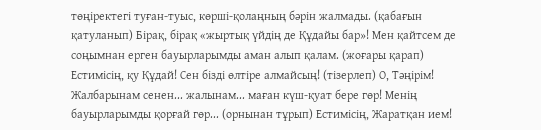төңіректегі туған-туыс, көрші-қолаңның бәрін жалмады. (қабағын қатуланып) Бірақ, бірақ «жыртық үйдің де Құдайы бар»! Мен қайтсем де соңымнан ерген бауырларымды аман алып қалам. (жоғары қарап) Естимісің, қу Құдай! Сен бізді өлтіре алмайсың! (тізерлеп) О, Тәңірім! Жалбарынам сенен... жалынам... маған күш-қуат бере гөр! Менің бауырларымды қорғай гөр... (орнынан тұрып) Естимісің, Жаратқан ием!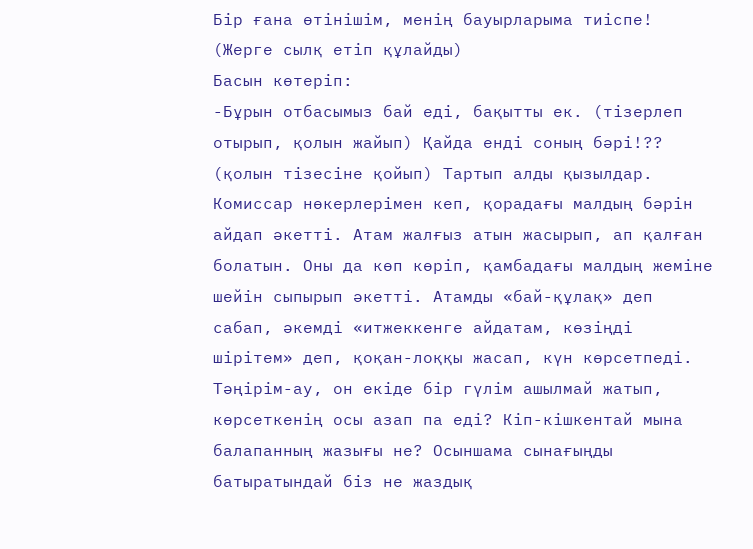Бір ғана өтінішім, менің бауырларыма тиіспе!
(Жерге сылқ етіп құлайды)
Басын көтеріп:
-Бұрын отбасымыз бай еді, бақытты ек. (тізерлеп отырып, қолын жайып) Қайда енді соның бәрі!?? (қолын тізесіне қойып) Тартып алды қызылдар. Комиссар нөкерлерімен кеп, қорадағы малдың бәрін айдап әкетті. Атам жалғыз атын жасырып, ап қалған болатын. Оны да көп көріп, қамбадағы малдың жеміне шейін сыпырып әкетті. Атамды «бай-құлақ» деп сабап, әкемді «итжеккенге айдатам, көзіңді шірітем» деп, қоқан-лоққы жасап, күн көрсетпеді. Тәңірім-ау, он екіде бір гүлім ашылмай жатып, көрсеткенің осы азап па еді? Кіп-кішкентай мына балапанның жазығы не? Осыншама сынағыңды батыратындай біз не жаздық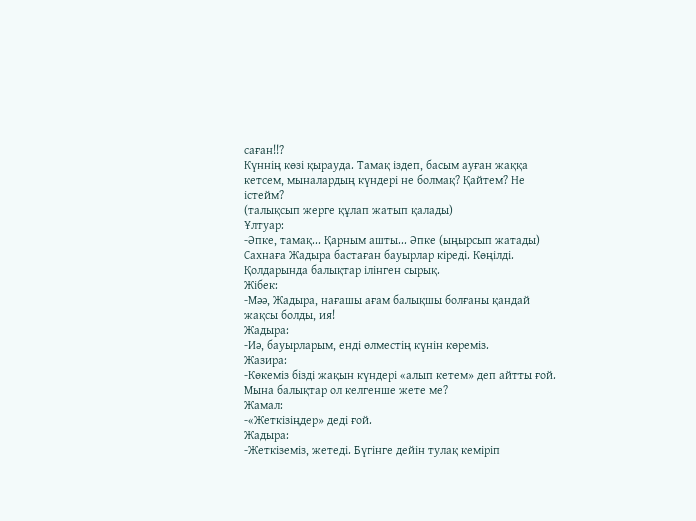саған!!?
Күннің көзі қырауда. Тамақ іздеп, басым ауған жаққа кетсем, мыналардың күндері не болмақ? Қайтем? Не істейм?
(талықсып жерге құлап жатып қалады)
Ұлтуар:
-Әпке, тамақ... Қарным ашты... Әпке (ыңырсып жатады)
Сахнаға Жадыра бастаған бауырлар кіреді. Көңілді. Қолдарында балықтар ілінген сырық.
Жібек:
-Мәә, Жадыра, нағашы ағам балықшы болғаны қандай жақсы болды, ия!
Жадыра:
-Иә, бауырларым, енді өлместің күнін көреміз.
Жазира:
-Көкеміз бізді жақын күндері «алып кетем» деп айтты ғой. Мына балықтар ол келгенше жете ме?
Жамал:
-«Жеткізіңдер» деді ғой.
Жадыра:
-Жеткіземіз, жетеді. Бүгінге дейін тулақ кеміріп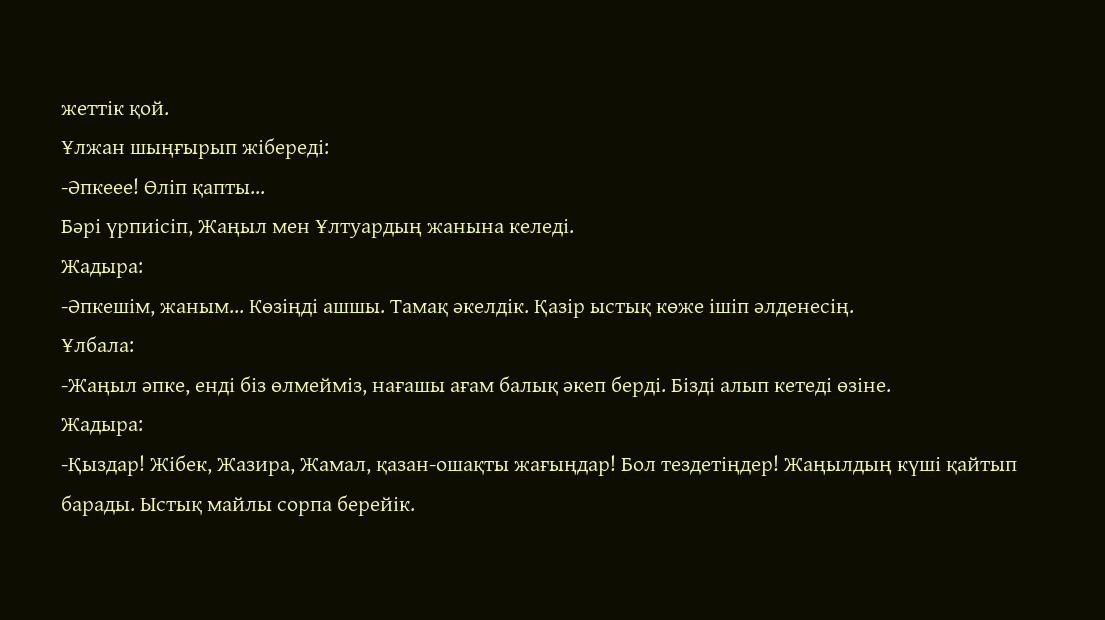жеттік қой.
Ұлжан шыңғырып жібереді:
-Әпкеее! Өліп қапты...
Бәрі үрпиісіп, Жаңыл мен Ұлтуардың жанына келеді.
Жадыра:
-Әпкешім, жаным... Көзіңді ашшы. Тамақ әкелдік. Қазір ыстық көже ішіп әлденесің.
Ұлбала:
-Жаңыл әпке, енді біз өлмейміз, нағашы ағам балық әкеп берді. Бізді алып кетеді өзіне.
Жадыра:
-Қыздар! Жібек, Жазира, Жамал, қазан-ошақты жағыңдар! Бол тездетіңдер! Жаңылдың күші қайтып барады. Ыстық майлы сорпа берейік.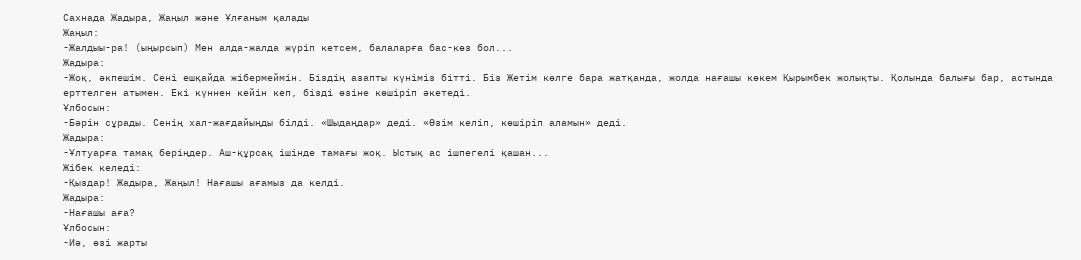Сахнада Жадыра, Жаңыл және Ұлғаным қалады
Жаңыл:
-Жалдыы-ра! (ыңырсып) Мен алда-жалда жүріп кетсем, балаларға бас-көз бол...
Жадыра:
-Жоқ, әкпешім. Сені ешқайда жібермеймін. Біздің азапты күніміз бітті. Біз Жетім көлге бара жатқанда, жолда нағашы көкем Қырымбек жолықты. Қолында балығы бар, астында ерттелген атымен. Екі күннен кейін кеп, бізді өзіне көшіріп әкетеді.
Ұлбосын:
-Бәрін сұрады. Сенің хал-жағдайыңды білді. «Шыдаңдар» деді. «Өзім келіп, көшіріп аламын» деді.
Жадыра:
-Ұлтуарға тамақ беріңдер. Аш-құрсақ ішінде тамағы жоқ. Ыстық ас ішпегелі қашан...
Жібек келеді:
-Қыздар! Жадыра, Жаңыл! Нағашы ағамыз да келді.
Жадыра:
-Нағашы аға?
Ұлбосын:
-Иә, өзі жарты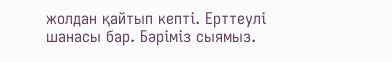жолдан қайтып кепті. Ерттеулі шанасы бар. Бәріміз сыямыз.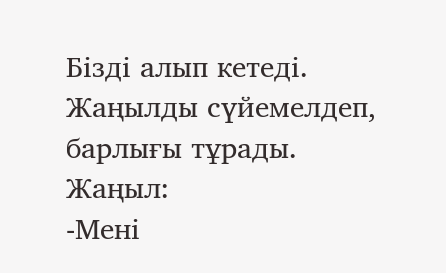Бізді алып кетеді.
Жаңылды сүйемелдеп, барлығы тұрады.
Жаңыл:
-Мені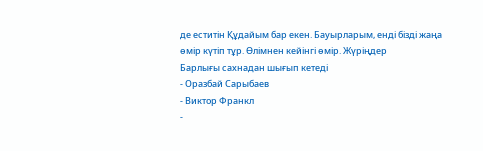де еститін Құдайым бар екен. Бауырларым, енді бізді жаңа өмір күтіп тұр. Өлімнен кейінгі өмір. Жүріңдер
Барлығы сахнадан шығып кетеді
- Оразбай Сарыбаев
- Виктор Франкл
-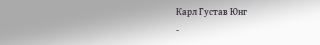Карл Густав Юнг
-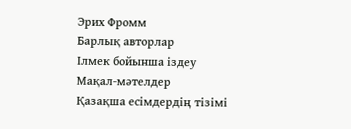Эрих Фромм
Барлық авторлар
Ілмек бойынша іздеу
Мақал-мәтелдер
Қазақша есімдердің тізімі